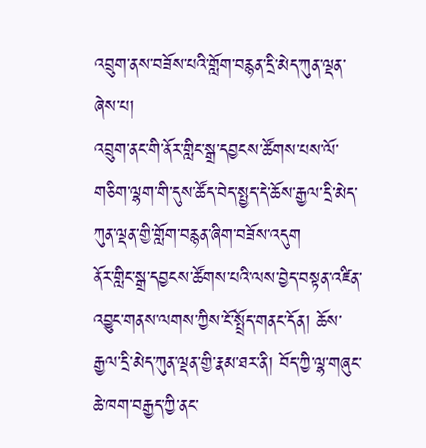འབྲུག་ནས་བཟོས་པའི་གློག་བརྙན་དྲི་མེད་ཀུན་ལྡན་ཞེས་པ།
འབྲུག་ནང་གི་ནོར་གླིང་སྒྲ་དབྱངས་ཚོགས་པས་ལོ་གཅིག་ལྷག་གི་དུས་ཚོད་བེད་སྤྱད་དེ་ཆོས་རྒྱལ་དྲི་མེད་ཀུན་ལྡན་གྱི་གློག་བརྙན་ཞིག་བཟོས་འདུག
ནོར་གླིང་སྒྲ་དབྱངས་ཚོགས་པའི་ལས་བྱེད་བསྟན་འཛིན་འབྱུང་གནས་ལགས་ཀྱིས་ངོ་སྤྲོད་གནང་དོན། ཆོས་རྒྱལ་དྲི་མེད་ཀུན་ལྡན་གྱི་རྣམ་ཐར་ནི། བོད་ཀྱི་ལྷ་གཞུང་ཆེ་ཁག་བརྒྱད་ཀྱི་ནང་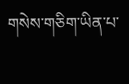གསེས་གཅིག་ཡིན་པ་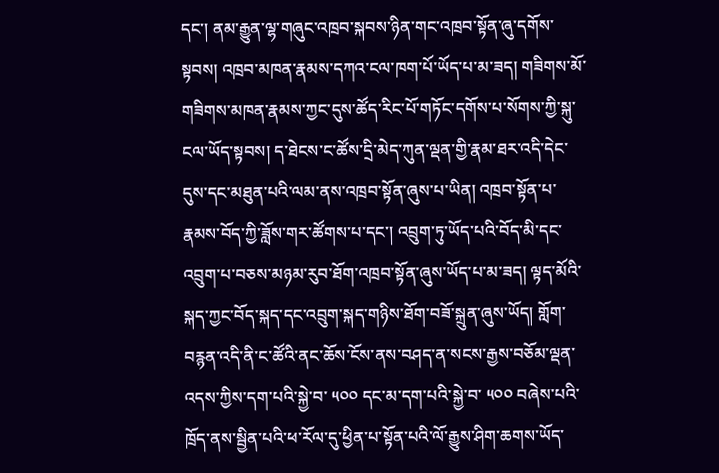དང་། ནམ་རྒྱུན་ལྷ་གཞུང་འཁྲབ་སྐབས་ཉིན་གང་འཁྲབ་སྟོན་ཞུ་དགོས་སྟབས། འཁྲབ་མཁན་རྣམས་དཀའ་ངལ་ཁག་པོ་ཡོད་པ་མ་ཟད། གཟིགས་མོ་གཟིགས་མཁན་རྣམས་ཀྱང་དུས་ཚོད་རིང་པོ་གཏོང་དགོས་པ་སོགས་ཀྱི་སྐུ་ངལ་ཡོད་སྟབས། ད་ཐེངས་ང་ཚོས་དྲི་མེད་ཀུན་ལྡན་གྱི་རྣམ་ཐར་འདི་དེང་དུས་དང་མཐུན་པའི་ལམ་ནས་འཁྲབ་སྟོན་ཞུས་པ་ཡིན། འཁྲབ་སྟོན་པ་རྣམས་བོད་ཀྱི་ཟློས་གར་ཚོགས་པ་དང་། འབྲུག་ཏུ་ཡོད་པའི་བོད་མི་དང་འབྲུག་པ་བཅས་མཉམ་རུབ་ཐོག་འཁྲབ་སྟོན་ཞུས་ཡོད་པ་མ་ཟད། ལྟད་མོའི་སྐད་ཀྱང་བོད་སྐད་དང་འབྲུག་སྐད་གཉིས་ཐོག་བཟོ་སྐྲུན་ཞུས་ཡོད། གློག་བརྙན་འདི་ནི་ང་ཚོའི་ནང་ཆོས་ངོས་ནས་བཤད་ན་སངས་རྒྱས་བཅོམ་ལྡན་འདས་ཀྱིས་དག་པའི་སྐྱེ་བ་ ༥༠༠ དང་མ་དག་པའི་སྐྱེ་བ་ ༥༠༠ བཞེས་པའི་ཁྲོད་ནས་སྦྱིན་པའི་ཕ་རོལ་དུ་ཕྱིན་པ་སྟོན་པའི་ལོ་རྒྱུས་ཤིག་ཆགས་ཡོད་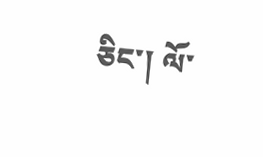ཅིང་། ལོ་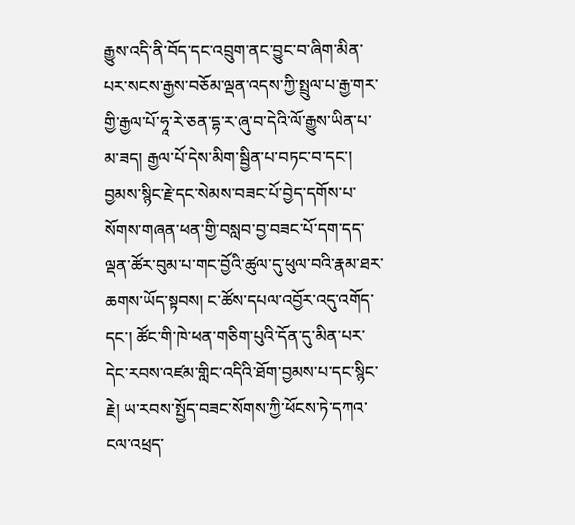རྒྱུས་འདི་ནི་བོད་དང་འབྲུག་ནང་བྱུང་བ་ཞིག་མིན་པར་སངས་རྒྱས་བཅོམ་ལྡན་འདས་ཀྱི་སྤྲུལ་པ་རྒྱ་གར་གྱི་རྒྱལ་པོ་ཧཱ་རེ་ཅན་དྷ་ར་ཞུ་བ་དེའི་ལོ་རྒྱུས་ཡིན་པ་མ་ཟད། རྒྱལ་པོ་དེས་མིག་སྦྱིན་པ་བཏང་བ་དང་། བྱམས་སྙིང་རྗེ་དང་སེམས་བཟང་པོ་བྱེད་དགོས་པ་སོགས་གཞན་ཕན་གྱི་བསླབ་བྱ་བཟང་པོ་དག་དད་ལྡན་ཚོར་བུམ་པ་གང་བྱོའི་ཚུལ་དུ་ཕུལ་བའི་རྣམ་ཐར་ཆགས་ཡོད་སྟབས། ང་ཚོས་དཔལ་འབྱོར་འདུ་འགོད་དང་། ཚོང་གི་ཁེ་ཕན་གཅིག་པུའི་དོན་དུ་མིན་པར་དེང་རབས་འཛམ་གླིང་འདིའི་ཐོག་བྱམས་པ་དང་སྙིང་རྗེ། ཡ་རབས་སྤྱོད་བཟང་སོགས་ཀྱི་ཕོངས་ཏེ་དཀའ་ངལ་འཕྲད་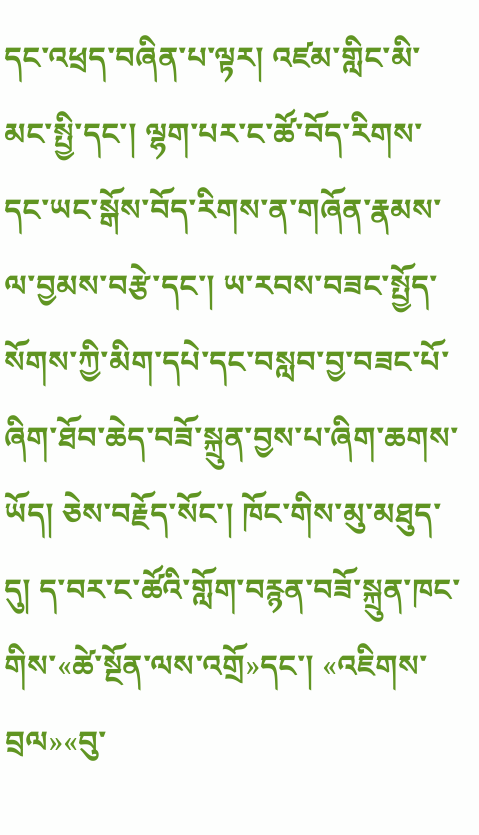དང་འཕྲད་བཞིན་པ་ལྟར། འཛམ་གླིང་མི་མང་སྤྱི་དང་། ལྷག་པར་ང་ཚོ་བོད་རིགས་དང་ཡང་སྒོས་བོད་རིགས་ན་གཞོན་རྣམས་ལ་བྱམས་བརྩེ་དང་། ཡ་རབས་བཟང་སྤྱོད་སོགས་ཀྱི་མིག་དཔེ་དང་བསླབ་བྱ་བཟང་པོ་ཞིག་ཐོབ་ཆེད་བཟོ་སྐྲུན་བྱས་པ་ཞིག་ཆགས་ཡོད། ཅེས་བརྗོད་སོང་། ཁོང་གིས་མུ་མཐུད་དུ། ད་བར་ང་ཚོའི་གློག་བརྙན་བཟོ་སྐྲུན་ཁང་གིས་«ཚེ་སྔོན་ལས་འགྲོ»དང་། «འཇིགས་བྲལ»«བུ་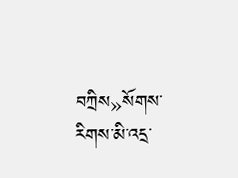བཀྲིས»སོགས་རིགས་མི་འདྲ་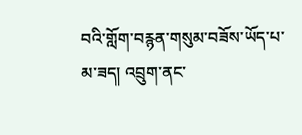བའི་གློག་བརྙན་གསུམ་བཟོས་ཡོད་པ་མ་ཟད། འབྲུག་ནང་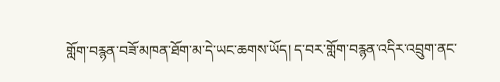གློག་བརྙན་བཟོ་མཁན་ཐོག་མ་དེ་ཡང་ཆགས་ཡོད། ད་བར་གློག་བརྙན་འདིར་འབྲུག་ནང་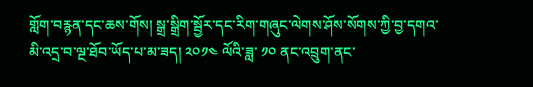གློག་བརྙན་དང་ཆས་གོས། སྒྲ་སྒྲིག་སྦྱོར་དང་རིག་གཞུང་ལེགས་ཤོས་སོགས་ཀྱི་བྱ་དགའ་མི་འདྲ་བ་ལྔ་ཐོབ་ཡོད་པ་མ་ཟད། ༢༠༡༤ ལོའི་ཟླ་ ༡༠ ནང་འབྲུག་ནང་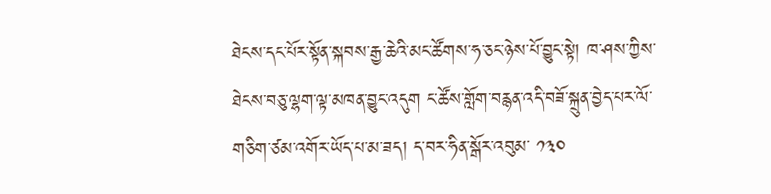ཐེངས་དང་པོར་སྟོན་སྐབས་རྒྱ་ཆེའི་མང་ཚོགས་ཧ་ཅང་ཉེས་པོ་བྱུང་སྟེ། ཁ་ཤས་ཀྱིས་ཐེངས་བཅུ་ལྷག་ལྟ་མཁན་བྱུང་འདུག ང་ཚོས་གློག་བརྙན་འདི་བཟོ་སྐྲུན་བྱེད་པར་ལོ་གཅིག་ཙམ་འགོར་ཡོད་པ་མ་ཟད། ད་བར་ཧིན་སྒོར་འབུམ་ ༡༣༠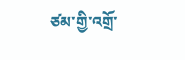ཙམ་གྱི་འགྲོ་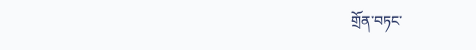གྲོན་བཏང་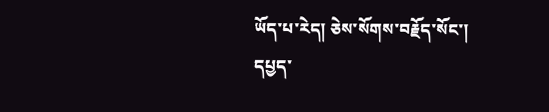ཡོད་པ་རེད། ཅེས་སོགས་བརྗོད་སོང་།
དཔྱད་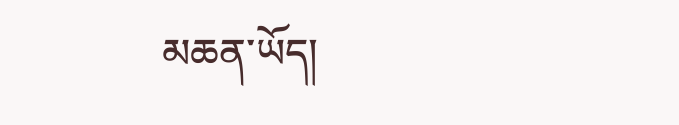མཆན་ཡོད།